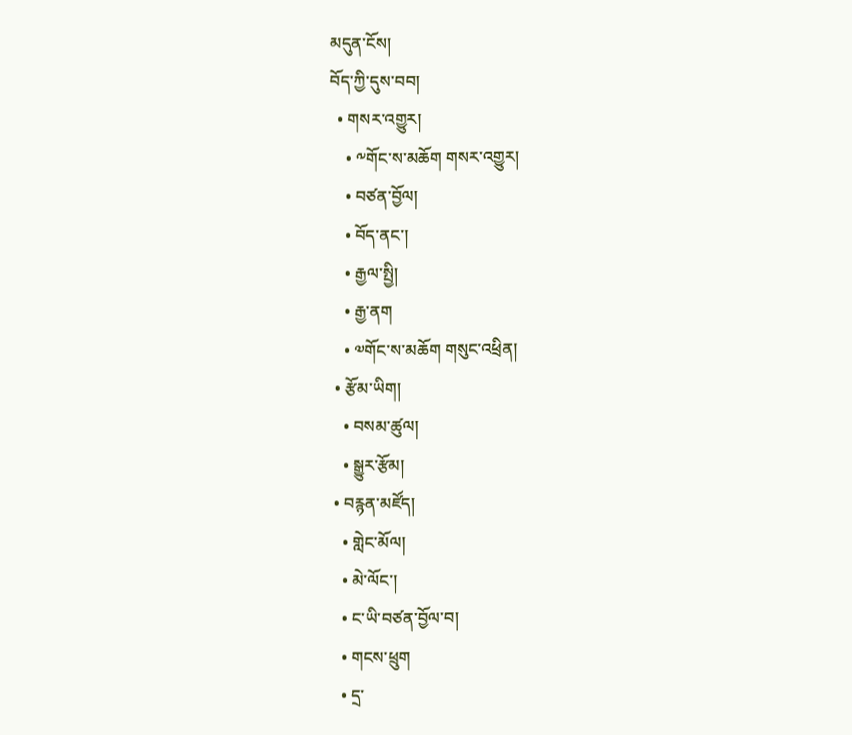མདུན་ངོས།
བོད་ཀྱི་དུས་བབ།
  • གསར་འགྱུར།
    • ༸གོང་ས་མཆོག གསར་འགྱུར།
    • བཙན་བྱོལ།
    • བོད་ནང་།
    • རྒྱལ་སྤྱི།
    • རྒྱ་ནག
    • ༧གོང་ས་མཆོག གསུང་འཕྲིན།
  • རྩོམ་ཡིག།
    • བསམ་ཚུལ།
    • སྒྱུར་རྩོམ།
  • བརྙན་མཛོད།
    • གླེང་མོལ།
    • མེ་ལོང་།
    • ང་ཡི་བཙན་བྱོལ་བ།
    • གངས་ཕྲུག
    • དྲ་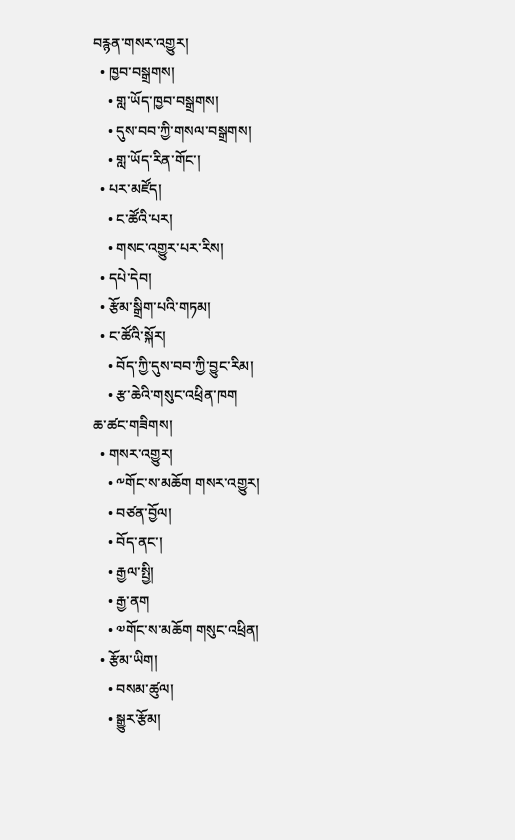བརྙན་གསར་འགྱུར།
  • ཁྱབ་བསྒྲགས།
    • གླ་ཡོད་ཁྱབ་བསྒྲགས།
    • དུས་བབ་ཀྱི་གསལ་བསྒྲགས།
    • གླ་ཡོད་རིན་གོང་།
  • པར་མཛོད།
    • ང་ཚོའི་པར།
    • གསང་འགྱུར་པར་རིས།
  • དཔེ་དེབ།
  • རྩོམ་སྒྲིག་པའི་གཏམ།
  • ང་ཚོའི་སྐོར།
    • བོད་ཀྱི་དུས་བབ་ཀྱི་བྱུང་རིམ།
    • རྩ་ཆེའི་གསུང་འཕྲིན་ཁག
ཆ་ཚང་གཟིགས།
  • གསར་འགྱུར།
    • ༸གོང་ས་མཆོག གསར་འགྱུར།
    • བཙན་བྱོལ།
    • བོད་ནང་།
    • རྒྱལ་སྤྱི།
    • རྒྱ་ནག
    • ༧གོང་ས་མཆོག གསུང་འཕྲིན།
  • རྩོམ་ཡིག།
    • བསམ་ཚུལ།
    • སྒྱུར་རྩོམ།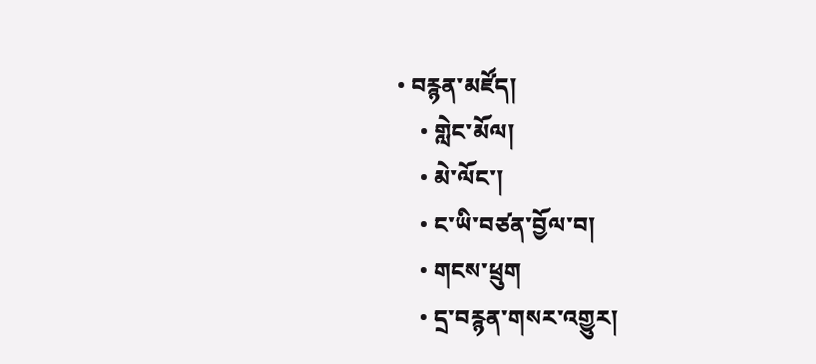• བརྙན་མཛོད།
    • གླེང་མོལ།
    • མེ་ལོང་།
    • ང་ཡི་བཙན་བྱོལ་བ།
    • གངས་ཕྲུག
    • དྲ་བརྙན་གསར་འགྱུར།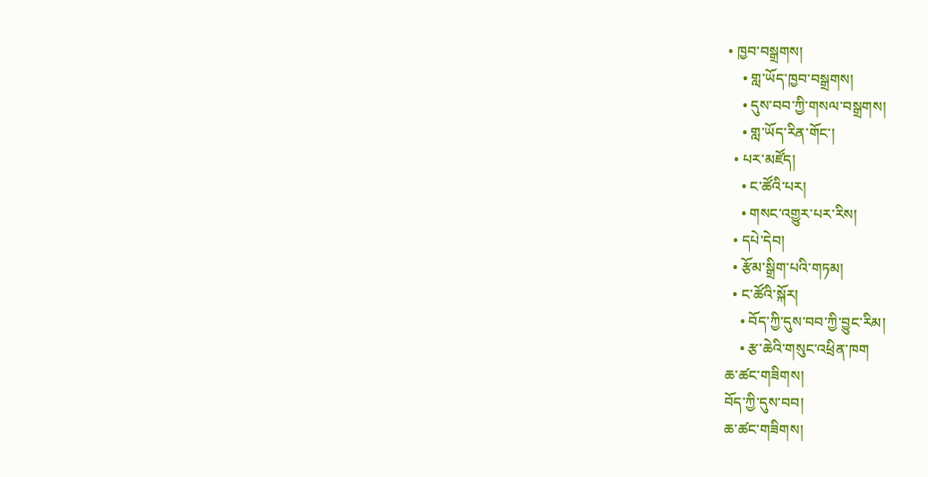• ཁྱབ་བསྒྲགས།
    • གླ་ཡོད་ཁྱབ་བསྒྲགས།
    • དུས་བབ་ཀྱི་གསལ་བསྒྲགས།
    • གླ་ཡོད་རིན་གོང་།
  • པར་མཛོད།
    • ང་ཚོའི་པར།
    • གསང་འགྱུར་པར་རིས།
  • དཔེ་དེབ།
  • རྩོམ་སྒྲིག་པའི་གཏམ།
  • ང་ཚོའི་སྐོར།
    • བོད་ཀྱི་དུས་བབ་ཀྱི་བྱུང་རིམ།
    • རྩ་ཆེའི་གསུང་འཕྲིན་ཁག
ཆ་ཚང་གཟིགས།
བོད་ཀྱི་དུས་བབ།
ཆ་ཚང་གཟིགས།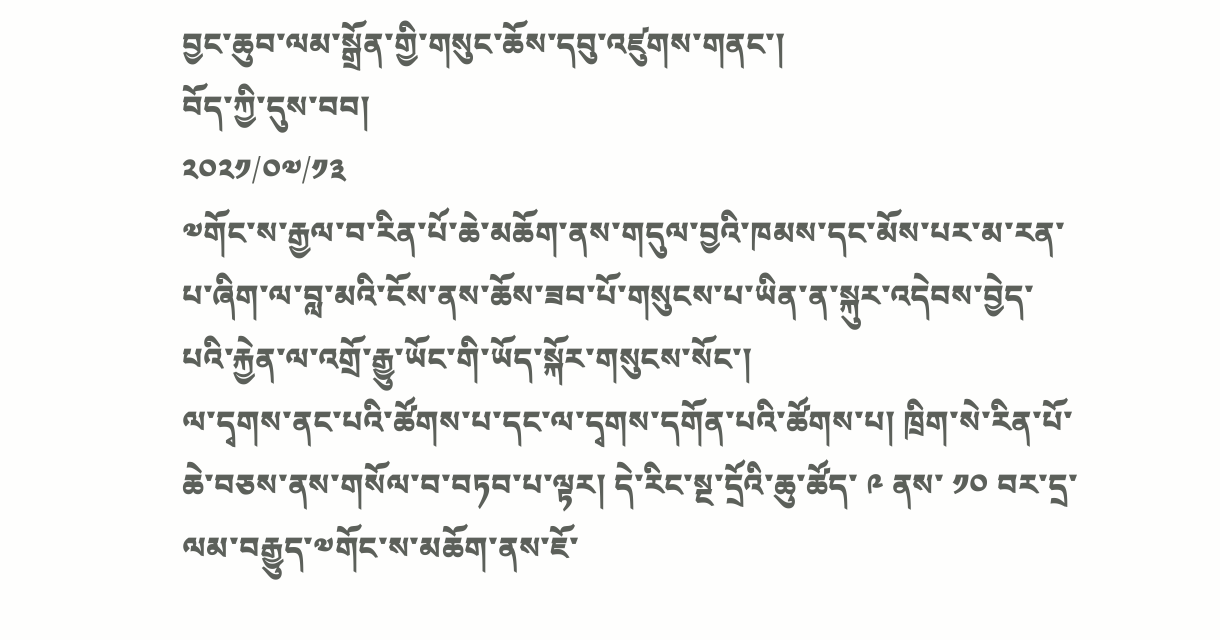བྱང་ཆུབ་ལམ་སྒྲོན་གྱི་གསུང་ཆོས་དབུ་འཛུགས་གནང་།
བོད་ཀྱི་དུས་བབ།
༢༠༢༡/༠༧/༡༣
༧གོང་ས་རྒྱལ་བ་རིན་པོ་ཆེ་མཆོག་ནས་གདུལ་བྱའི་ཁམས་དང་མོས་པར་མ་རན་པ་ཞིག་ལ་བླ་མའི་ངོས་ནས་ཆོས་ཟབ་པོ་གསུངས་པ་ཡིན་ན་སྐུར་འདེབས་བྱེད་པའི་རྐྱེན་ལ་འགྲོ་རྒྱུ་ཡོང་གི་ཡོད་སྐོར་གསུངས་སོང་།
ལ་དྭགས་ནང་པའི་ཚོགས་པ་དང་ལ་དྭགས་དགོན་པའི་ཚོགས་པ། ཁྲིག་སེ་རིན་པོ་ཆེ་བཅས་ནས་གསོལ་བ་བཏབ་པ་ལྟར། དེ་རིང་སྔ་དྲོའི་ཆུ་ཚོད་ ༩ ནས་ ༡༠ བར་དྲ་ལམ་བརྒྱུད་༧གོང་ས་མཆོག་ནས་ཇོ་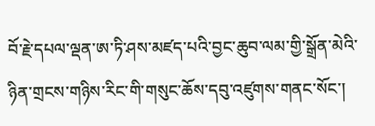བོ་རྗེ་དཔལ་ལྡན་ཨ་ཏི་ཤས་མཛད་པའི་བྱང་ཆུབ་ལམ་གྱི་སྒྲོན་མེའི་ཉིན་གྲངས་གཉིས་རིང་གི་གསུང་ཆོས་དབུ་འཛུགས་གནང་སོང་།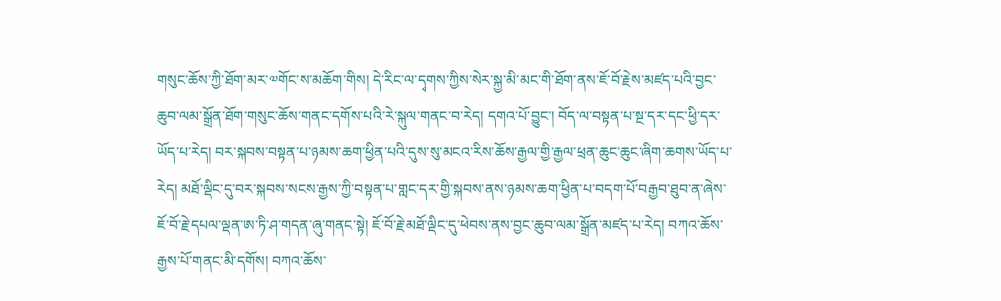གསུང་ཆོས་ཀྱི་ཐོག་མར་༧གོང་ས་མཆོག་གིས། དེ་རིང་ལ་དྭགས་ཀྱིས་སེར་སྐྱ་མི་མང་གི་ཐོག་ནས་ཇོ་བོ་རྗེས་མཛད་པའི་བྱང་ཆུབ་ལམ་སྒྲོན་ཐོག་གསུང་ཆོས་གནང་དགོས་པའི་རེ་སྐུལ་གནང་བ་རེད། དགའ་པོ་བྱུང་། བོད་ལ་བསྟན་པ་སྔ་དར་དང་ཕྱི་དར་ཡོད་པ་རེད། བར་སྐབས་བསྟན་པ་ཉམས་ཆག་ཕྱིན་པའི་དུས་སུ་མངའ་རིས་ཆོས་རྒྱལ་གྱི་རྒྱལ་ཕྲན་ཆུང་ཆུང་ཞིག་ཆགས་ཡོད་པ་རེད། མཐོ་ལྡིང་དུ་བར་སྐབས་སངས་རྒྱས་ཀྱི་བསྟན་པ་གླང་དར་གྱི་སྐབས་ནས་ཉམས་ཆག་ཕྱིན་པ་བདག་པོ་བརྒྱབ་ཐུབ་ན་ཞེས་ཇོ་བོ་རྗེ་དཔལ་ལྡན་ཨ་ཏི་ཤ་གདན་ཞུ་གནང་སྟེ། ཇོ་བོ་རྗེ་མཐོ་ལྡིང་དུ་ཕེབས་ནས་བྱང་ཆུབ་ལམ་སྒྲོན་མཛད་པ་རེད། བཀའ་ཆོས་རྒྱས་པོ་གནང་མི་དགོས། བཀའ་ཆོས་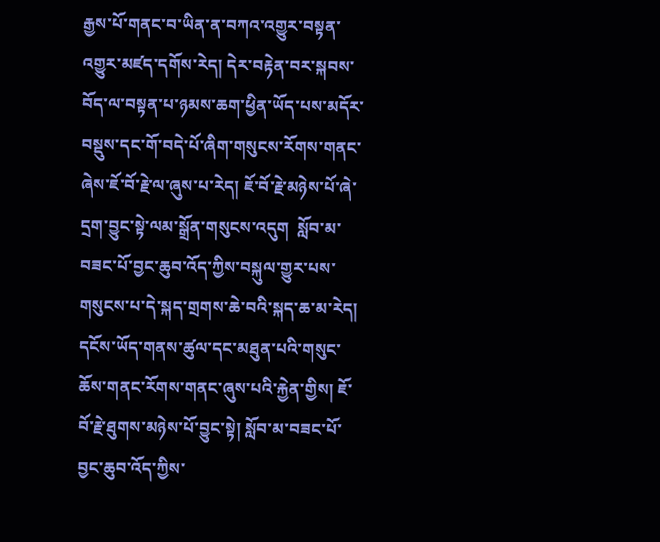རྒྱས་པོ་གནང་བ་ཡིན་ན་བཀའ་འགྱུར་བསྟན་འགྱུར་མཛད་དགོས་རེད། དེར་བརྟེན་བར་སྐབས་བོད་ལ་བསྟན་པ་ཉམས་ཆག་ཕྱིན་ཡོད་པས་མདོར་བསྡུས་དང་གོ་བདེ་པོ་ཞིག་གསུངས་རོགས་གནང་ཞེས་ཇོ་བོ་རྗེ་ལ་ཞུས་པ་རེད། ཇོ་བོ་རྗེ་མཉེས་པོ་ཞེ་དྲག་བྱུང་སྟེ་ལམ་སྒྲོན་གསུངས་འདུག  སློབ་མ་བཟང་པོ་བྱང་ཆུབ་འོད་ཀྱིས་བསྐུལ་གྱུར་པས་གསུངས་པ་དེ་སྐད་གྲགས་ཆེ་བའི་སྐད་ཆ་མ་རེད། དངོས་ཡོད་གནས་ཚུལ་དང་མཐུན་པའི་གསུང་ཆོས་གནང་རོགས་གནང་ཞུས་པའི་རྐྱེན་གྱིས། ཇོ་བོ་རྗེ་ཐུགས་མཉེས་པོ་བྱུང་སྟེ། སློབ་མ་བཟང་པོ་བྱང་ཆུབ་འོད་ཀྱིས་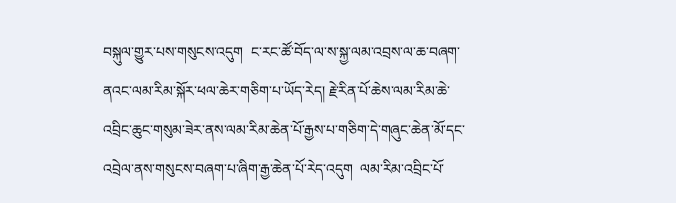བསྐུལ་གྱུར་པས་གསུངས་འདུག  ང་རང་ཚོ་བོད་ལ་ས་སྐྱ་ལམ་འབྲས་ལ་ཆ་བཞག་ནའང་ལམ་རིམ་སྐོར་ཕལ་ཆེར་གཅིག་པ་ཡོད་རེད། རྗེ་རིན་པོ་ཆེས་ལམ་རིམ་ཆེ་འབྲིང་ཆུང་གསུམ་ཟེར་ནས་ལམ་རིམ་ཆེན་པོ་རྒྱས་པ་གཅིག་དེ་གཞུང་ཆེན་མོ་དང་འབྲེལ་ནས་གསུངས་བཞག་པ་ཞིག་རྒྱ་ཆེན་པོ་རེད་འདུག  ལམ་རིམ་འབྲིང་པོ་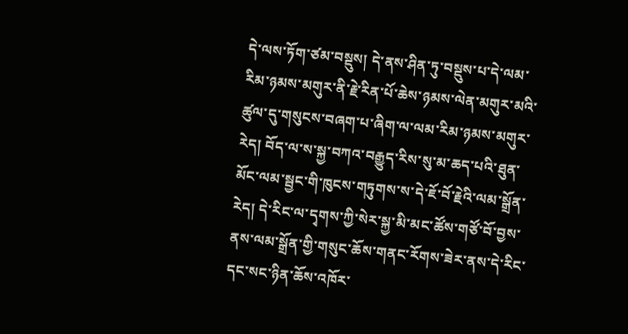དེ་ལས་ཏོག་ཙམ་བསྡུས། དེ་ནས་ཤིན་ཏུ་བསྡུས་པ་དེ་ལམ་རིམ་ཉམས་མགུར་ནི་རྗེ་རིན་པོ་ཆེས་ཉམས་ལེན་མགུར་མའི་ཚུལ་དུ་གསུངས་བཞག་པ་ཞིག་ལ་ལམ་རིམ་ཉམས་མགུར་རེད། བོད་ལ་ས་སྐྱ་བཀའ་བརྒྱུད་རིས་སུ་མ་ཆད་པའི་ཐུན་མོང་ལམ་སྦྱང་གི་ཁུངས་གཏུགས་ས་དེ་ཇོ་བོ་རྗེའི་ལམ་སྒྲོན་རེད། དེ་རིང་ལ་དྭགས་ཀྱི་སེར་སྐྱ་མི་མང་ཚོས་གཙོ་བོ་བྱས་ནས་ལམ་སྒྲོན་གྱི་གསུང་ཆོས་གནང་རོགས་ཟེར་ནས་དེ་རིང་དང་སང་ཉིན་ཆོས་འཁོར་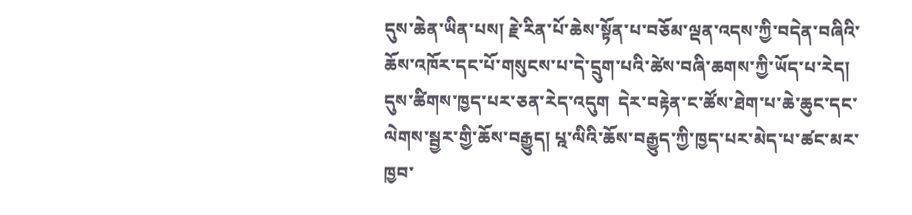དུས་ཆེན་ཡིན་པས། རྗེ་རིན་པོ་ཆེས་སྟོན་པ་བཅོམ་ལྡན་འདས་ཀྱི་བདེན་བཞིའི་ཆོས་འཁོར་དང་པོ་གསུངས་པ་དེ་དྲུག་པའི་ཚེས་བཞི་ཆགས་ཀྱི་ཡོད་པ་རེད། དུས་ཚིགས་ཁྱད་པར་ཅན་རེད་འདུག  དེར་བརྟེན་ང་ཚོས་ཐེག་པ་ཆེ་ཆུང་དང་ལེགས་སྦྱར་གྱི་ཆོས་བརྒྱུད། པྰ་ལིའི་ཆོས་བརྒྱུད་ཀྱི་ཁྱད་པར་མེད་པ་ཚང་མར་ཁྱབ་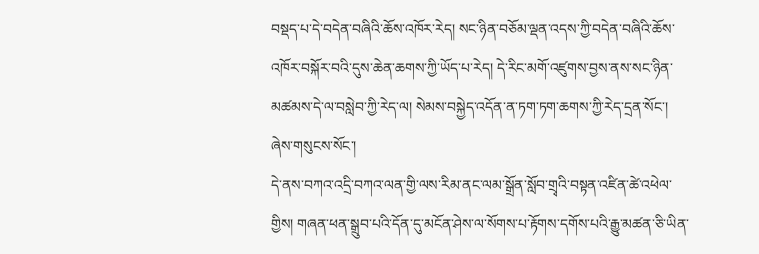བསྡད་པ་དེ་བདེན་བཞིའི་ཆོས་འཁོར་རེད། སང་ཉིན་བཅོམ་ལྡན་འདས་ཀྱི་བདེན་བཞིའི་ཆོས་འཁོར་བསྐོར་བའི་དུས་ཆེན་ཆགས་ཀྱི་ཡོད་པ་རེད། དེ་རིང་མགོ་འཛུགས་བྱས་ནས་སང་ཉིན་མཚམས་དེ་ལ་བསླེབ་ཀྱི་རེད་ལ། སེམས་བསྐྱེད་འདོན་ན་ཏག་ཏག་ཆགས་ཀྱི་རེད་དྲན་སོང་། ཞེས་གསུངས་སོང་།
དེ་ནས་བཀའ་འདྲི་བཀའ་ལན་གྱི་ལས་རིམ་ནང་ལམ་སྒྲོན་སློབ་གྲྭའི་བསྟན་འཛིན་ཚེ་འཕེལ་གྱིས། གཞན་ཕན་སྒྲུབ་པའི་དོན་དུ་མངོན་ཤེས་ལ་སོགས་པ་རྟོགས་དགོས་པའི་རྒྱུ་མཚན་ཅི་ཡིན་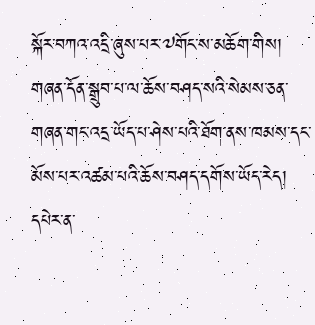སྐོར་བཀའ་འདྲི་ཞུས་པར་༧གོང་ས་མཆོག་གིས། གཞན་དོན་སྒྲུབ་པ་ལ་ཆོས་བཤད་སའི་སེམས་ཅན་གཞན་གང་འདྲ་ཡོད་པ་ཤེས་པའི་ཐོག་ནས་ཁམས་དང་མོས་པར་འཚམ་པའི་ཆོས་བཤད་དགོས་ཡོད་རེད། དཔེར་ན་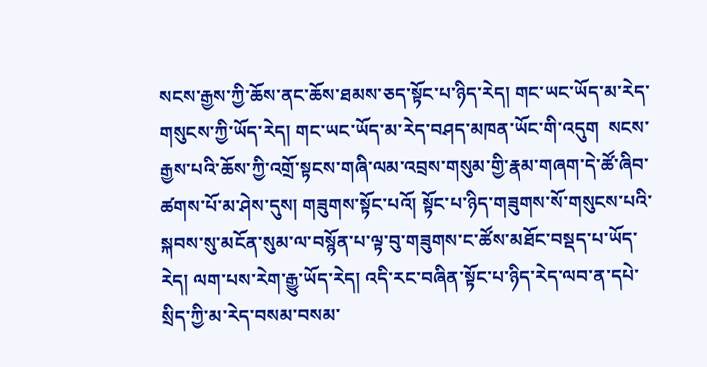སངས་རྒྱས་ཀྱི་ཆོས་ནང་ཆོས་ཐམས་ཅད་སྟོང་པ་ཉིད་རེད། གང་ཡང་ཡོད་མ་རེད་གསུངས་ཀྱི་ཡོད་རེད། གང་ཡང་ཡོད་མ་རེད་བཤད་མཁན་ཡོང་གི་འདུག  སངས་རྒྱས་པའི་ཆོས་ཀྱི་འགྲོ་སྟངས་གཞི་ལམ་འབྲས་གསུམ་གྱི་རྣམ་གཞག་དེ་ཚོ་ཞིབ་ཚགས་པོ་མ་ཤེས་དུས། གཟུགས་སྟོང་པའོ། སྟོང་པ་ཉིད་གཟུགས་སོ་གསུངས་པའི་སྐབས་སུ་མངོན་སུམ་ལ་བསྙོན་པ་ལྟ་བུ་གཟུགས་ང་ཚོས་མཐོང་བསྡད་པ་ཡོད་རེད། ལག་པས་རེག་རྒྱུ་ཡོད་རེད། འདི་རང་བཞིན་སྟོང་པ་ཉིད་རེད་ལབ་ན་དཔེ་སྲིད་ཀྱི་མ་རེད་བསམ་བསམ་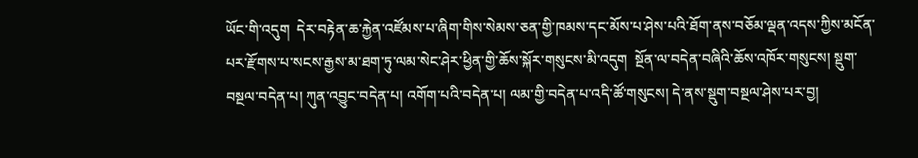ཡོང་གི་འདུག  དེར་བརྟེན་ཆ་རྐྱེན་འཛོམས་པ་ཞིག་གིས་སེམས་ཅན་གྱི་ཁམས་དང་མོས་པ་ཤེས་པའི་ཐོག་ནས་བཅོམ་ལྡན་འདས་ཀྱིས་མངོན་པར་རྫོགས་པ་སངས་རྒྱས་མ་ཐག་ཏུ་ལམ་སེང་ཤེར་ཕྱིན་གྱི་ཆོས་སྐོར་གསུངས་མི་འདུག  སྔོན་ལ་བདེན་བཞིའི་ཆོས་འཁོར་གསུངས། སྡུག་བསྔལ་བདེན་པ། ཀུན་འབྱུང་བདེན་པ། འགོག་པའི་བདེན་པ། ལམ་གྱི་བདེན་པ་འདི་ཚོ་གསུངས། དེ་ནས་སྡུག་བསྔལ་ཤེས་པར་བྱ།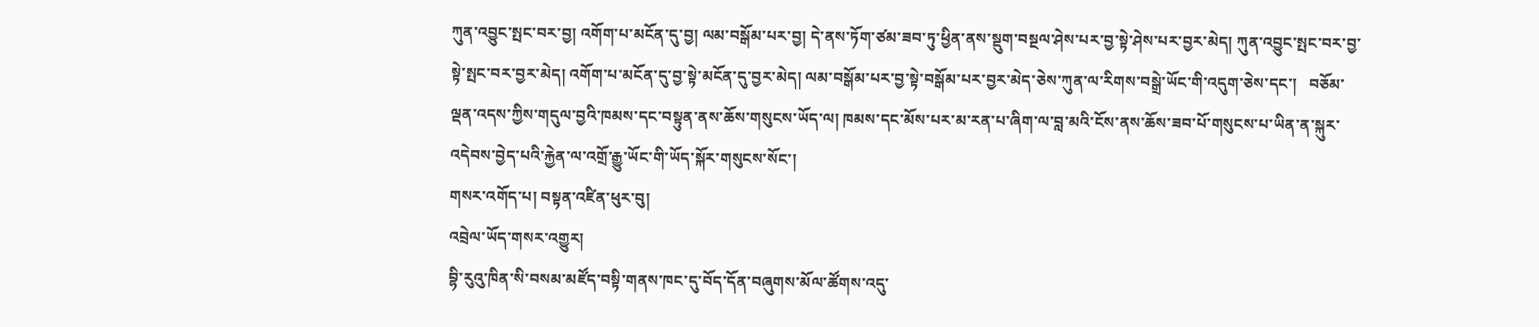ཀུན་འབྱུང་སྤང་བར་བྱ། འགོག་པ་མངོན་དུ་བྱ། ལམ་བསྒོམ་པར་བྱ། དེ་ནས་ཏོག་ཙམ་ཟབ་ཏུ་ཕྱིན་ནས་སྡུག་བསྔལ་ཤེས་པར་བྱ་སྟེ་ཤེས་པར་བྱར་མེད། ཀུན་འབྱུང་སྤང་བར་བྱ་སྟེ་སྤང་བར་བྱར་མེད། འགོག་པ་མངོན་དུ་བྱ་སྟེ་མངོན་དུ་བྱར་མེད། ལམ་བསྒོམ་པར་བྱ་སྟེ་བསྒོམ་པར་བྱར་མེད་ཅེས་ཀུན་ལ་རིགས་བསྒྲེ་ཡོང་གི་འདུག་ཅེས་དང་།   བཅོམ་ལྡན་འདས་ཀྱིས་གདུལ་བྱའི་ཁམས་དང་བསྟུན་ནས་ཆོས་གསུངས་ཡོད་ལ། ཁམས་དང་མོས་པར་མ་རན་པ་ཞིག་ལ་བླ་མའི་ངོས་ནས་ཆོས་ཟབ་པོ་གསུངས་པ་ཡིན་ན་སྐུར་འདེབས་བྱེད་པའི་རྐྱེན་ལ་འགྲོ་རྒྱུ་ཡོང་གི་ཡོད་སྐོར་གསུངས་སོང་།
གསར་འགོད་པ། བསྟན་འཛིན་ཕུར་བུ།
འབྲེལ་ཡོད་གསར་འགྱུར།
བྷི་རུའུ་ཁིན་སི་བསམ་མཛོད་བསྟི་གནས་ཁང་དུ་བོད་དོན་བཞུགས་མོལ་ཚོགས་འདུ་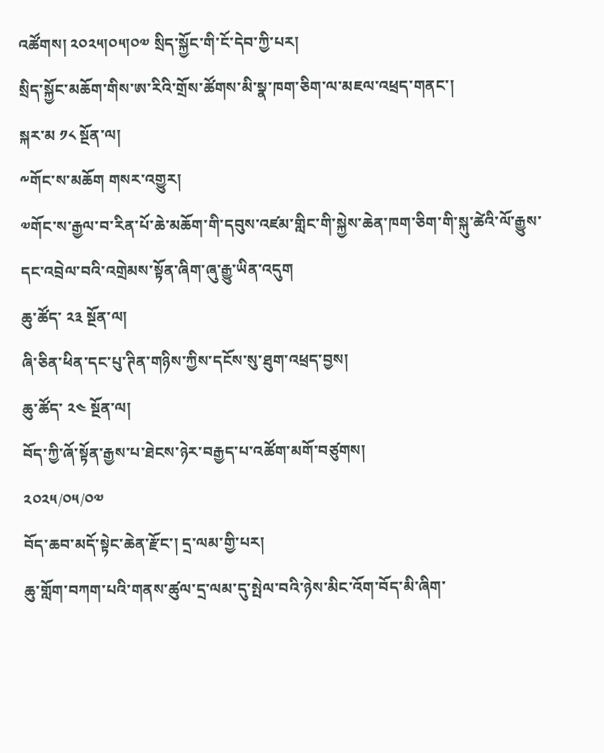འཚོགས། ༢༠༢༥།༠༥།༠༧ སྲིད་སྐྱོང་གི་ངོ་དེབ་ཀྱི་པར།
སྲིད་སྐྱོང་མཆོག་གིས་ཨ་རིའི་གྲོས་ཚོགས་མི་སྣ་ཁག་ཅིག་ལ་མཇལ་འཕྲད་གནང་།
སྐར་མ ༡༨ སྔོན་ལ།
༸གོང་ས་མཆོག གསར་འགྱུར།
༧གོང་ས་རྒྱལ་བ་རིན་པོ་ཆེ་མཆོག་གི་དབུས་འཛམ་གླིང་གི་སྐྱེས་ཆེན་ཁག་ཅིག་གི་སྐུ་ཚེའི་ལོ་རྒྱུས་དང་འབྲེལ་བའི་འགྲེམས་སྟོན་ཞིག་ཞུ་རྒྱུ་ཡིན་འདུག
ཆུ་ཚོད་ ༢༣ སྔོན་ལ།
ཞི་ཅིན་ཕིན་དང་པུ་ཊིན་གཉིས་ཀྱིས་དངོས་སུ་ཐུག་འཕྲད་བྱས།
ཆུ་ཚོད་ ༢༤ སྔོན་ལ།
བོད་ཀྱི་ཞོ་སྟོན་རྒྱས་པ་ཐེངས་ཉེར་བརྒྱད་པ་འཚོག་མགོ་བཙུགས།
༢༠༢༥/༠༥/༠༧
བོད་ཆབ་མདོ་སྟེང་ཆེན་རྫོང་། དྲ་ལམ་གྱི་པར།
ཆུ་གློག་བཀག་པའི་གནས་ཚུལ་དྲ་ལམ་དུ་སྤེལ་བའི་ཉེས་མིང་འོག་བོད་མི་ཞིག་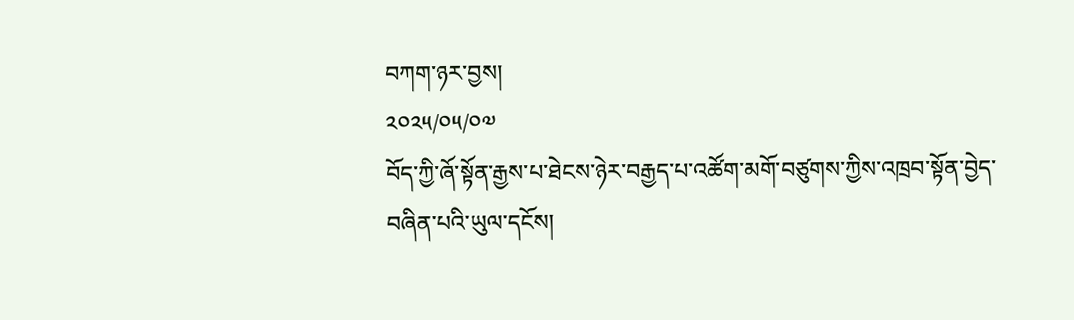བཀག་ཉར་བྱས།
༢༠༢༥/༠༥/༠༧
བོད་ཀྱི་ཞོ་སྟོན་རྒྱས་པ་ཐེངས་ཉེར་བརྒྱད་པ་འཚོག་མགོ་བཙུགས་ཀྱིས་འཁྲབ་སྟོན་བྱེད་བཞིན་པའི་ཡུལ་དངོས།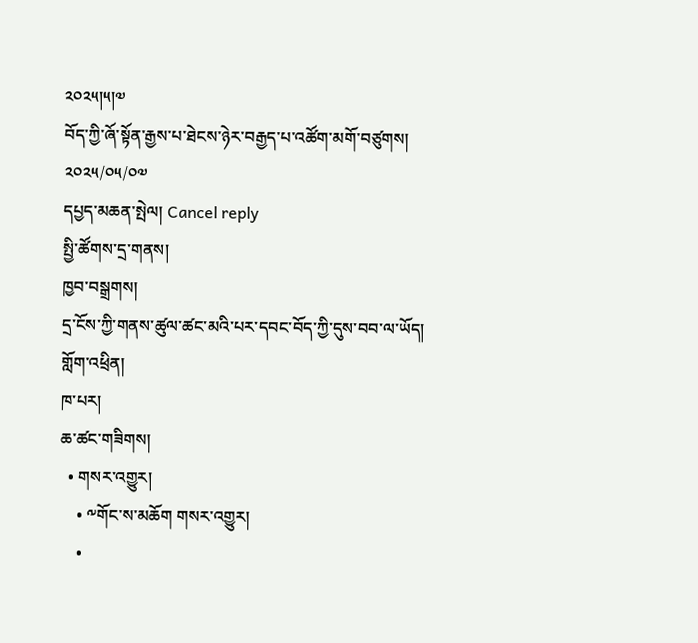༢༠༢༥།༥།༧
བོད་ཀྱི་ཞོ་སྟོན་རྒྱས་པ་ཐེངས་ཉེར་བརྒྱད་པ་འཚོག་མགོ་བཙུགས།
༢༠༢༥/༠༥/༠༧
དཔྱད་མཆན་སྤེལ། Cancel reply
སྤྱི་ཚོགས་དྲ་གནས།
ཁྱབ་བསྒྲགས།
དྲ་ངོས་ཀྱི་གནས་ཚུལ་ཚང་མའི་པར་དབང་བོད་ཀྱི་དུས་བབ་ལ་ཡོད།
གློག་འཕྲིན།
ཁ་པར།
ཆ་ཚང་གཟིགས།
  • གསར་འགྱུར།
    • ༸གོང་ས་མཆོག གསར་འགྱུར།
    •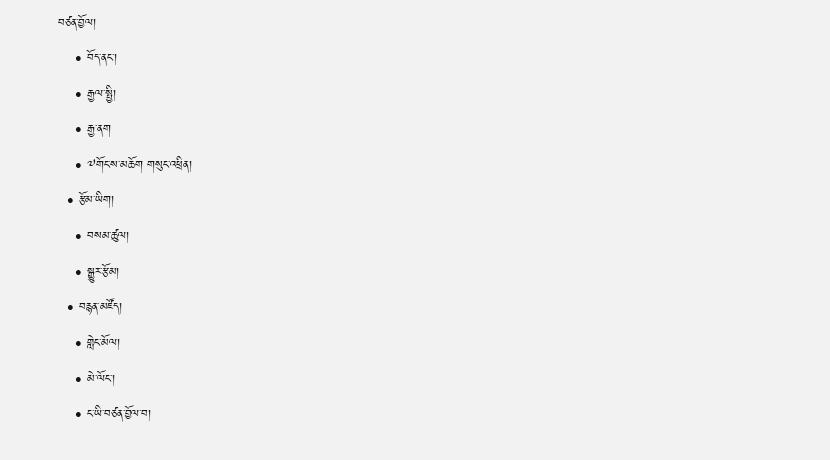བཙན་བྱོལ།
    • བོད་ནང་།
    • རྒྱལ་སྤྱི།
    • རྒྱ་ནག
    • ༧གོང་ས་མཆོག གསུང་འཕྲིན།
  • རྩོམ་ཡིག།
    • བསམ་ཚུལ།
    • སྒྱུར་རྩོམ།
  • བརྙན་མཛོད།
    • གླེང་མོལ།
    • མེ་ལོང་།
    • ང་ཡི་བཙན་བྱོལ་བ།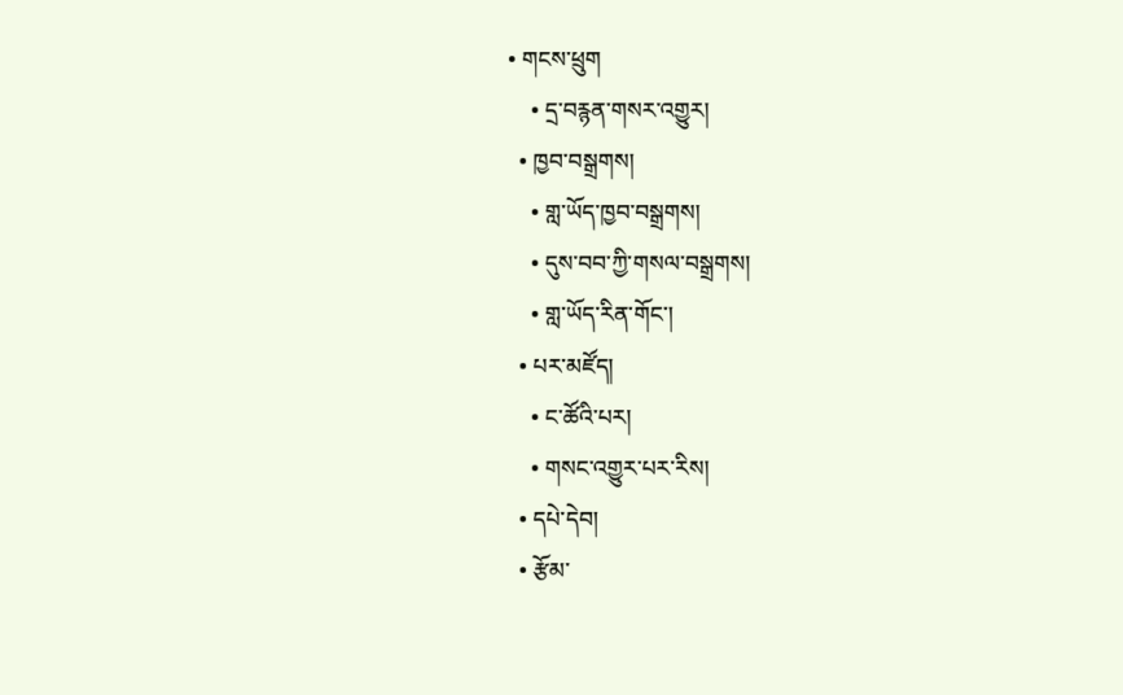• གངས་ཕྲུག
    • དྲ་བརྙན་གསར་འགྱུར།
  • ཁྱབ་བསྒྲགས།
    • གླ་ཡོད་ཁྱབ་བསྒྲགས།
    • དུས་བབ་ཀྱི་གསལ་བསྒྲགས།
    • གླ་ཡོད་རིན་གོང་།
  • པར་མཛོད།
    • ང་ཚོའི་པར།
    • གསང་འགྱུར་པར་རིས།
  • དཔེ་དེབ།
  • རྩོམ་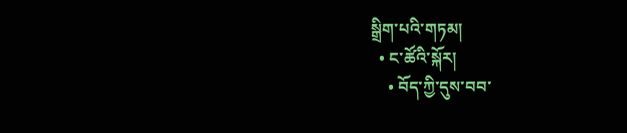སྒྲིག་པའི་གཏམ།
  • ང་ཚོའི་སྐོར།
    • བོད་ཀྱི་དུས་བབ་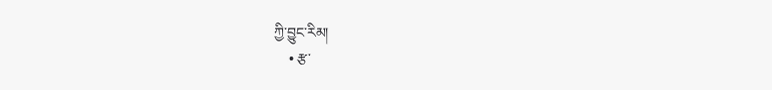ཀྱི་བྱུང་རིམ།
    • རྩ་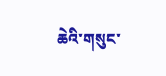ཆེའི་གསུང་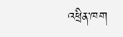འཕྲིན་ཁག